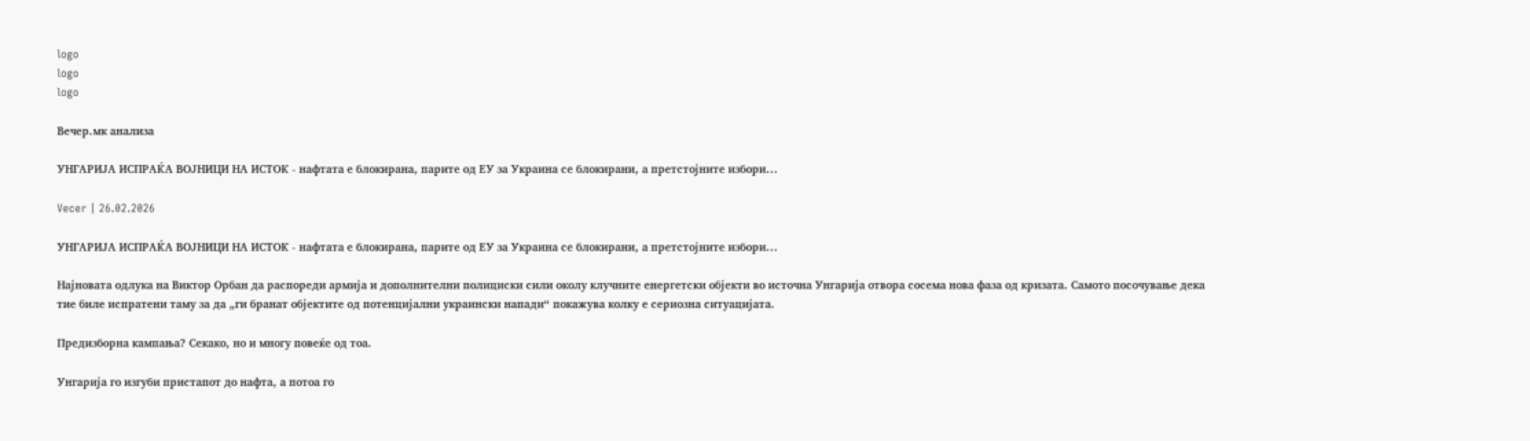logo
logo
logo

Вечер.мк анализа

УНГАРИЈА ИСПРАЌА ВОЈНИЦИ НА ИСТОК - нафтата е блокирана, парите од ЕУ за Украина се блокирани, а претстојните избори...

Vecer | 26.02.2026

УНГАРИЈА ИСПРАЌА ВОЈНИЦИ НА ИСТОК - нафтата е блокирана, парите од ЕУ за Украина се блокирани, а претстојните избори...

Најновата одлука на Виктор Орбан да распореди армија и дополнителни полициски сили околу клучните енергетски објекти во источна Унгарија отвора сосема нова фаза од кризата. Самото посочување дека тие биле испратени таму за да „ги бранат објектите од потенцијални украински напади“ покажува колку е сериозна ситуацијата.

Предизборна кампања? Секако, но и многу повеќе од тоа.

Унгарија го изгуби пристапот до нафта, а потоа го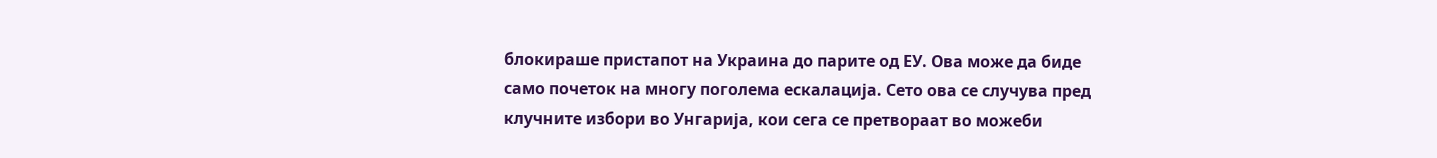блокираше пристапот на Украина до парите од ЕУ. Ова може да биде само почеток на многу поголема ескалација. Сето ова се случува пред клучните избори во Унгарија, кои сега се претвораат во можеби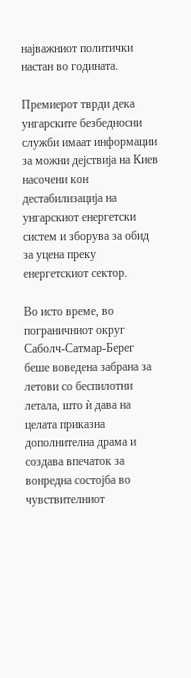најважниот политички настан во годината.

Премиерот тврди дека унгарските безбедносни служби имаат информации за можни дејствија на Киев насочени кон дестабилизација на унгарскиот енергетски систем и зборува за обид за уцена преку енергетскиот сектор.

Во исто време, во пограничниот округ Саболч-Сатмар-Берег беше воведена забрана за летови со беспилотни летала, што ѝ дава на целата приказна дополнителна драма и создава впечаток за вонредна состојба во чувствителниот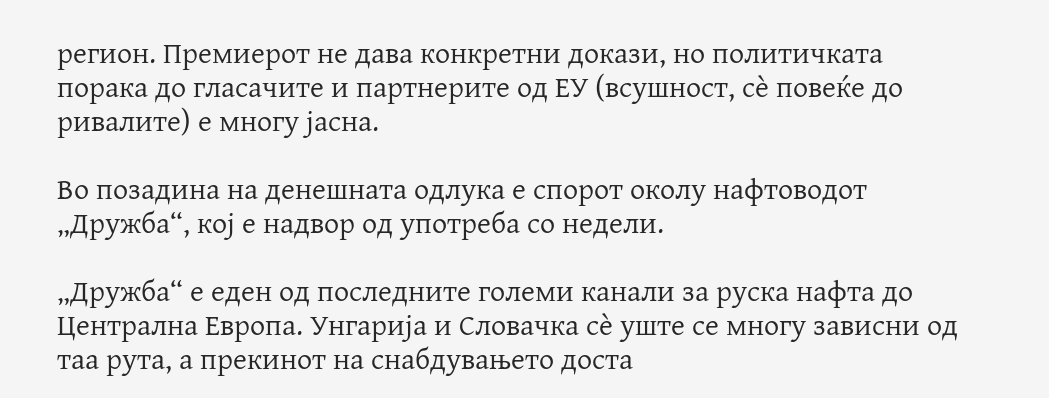регион. Премиерот не дава конкретни докази, но политичката порака до гласачите и партнерите од ЕУ (всушност, сè повеќе до ривалите) е многу јасна.

Во позадина на денешната одлука е спорот околу нафтоводот „Дружба“, кој е надвор од употреба со недели.

„Дружба“ е еден од последните големи канали за руска нафта до Централна Европа. Унгарија и Словачка сè уште се многу зависни од таа рута, а прекинот на снабдувањето доста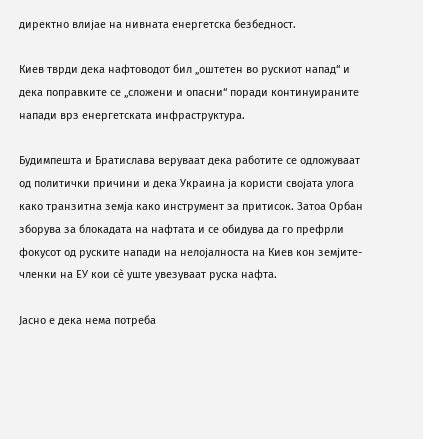директно влијае на нивната енергетска безбедност.

Киев тврди дека нафтоводот бил „оштетен во рускиот напад“ и дека поправките се „сложени и опасни“ поради континуираните напади врз енергетската инфраструктура.

Будимпешта и Братислава веруваат дека работите се одложуваат од политички причини и дека Украина ја користи својата улога како транзитна земја како инструмент за притисок. Затоа Орбан зборува за блокадата на нафтата и се обидува да го префрли фокусот од руските напади на нелојалноста на Киев кон земјите-членки на ЕУ кои сè уште увезуваат руска нафта.

Јасно е дека нема потреба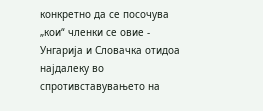конкретно да се посочува „кои“ членки се овие - Унгарија и Словачка отидоа најдалеку во спротивставувањето на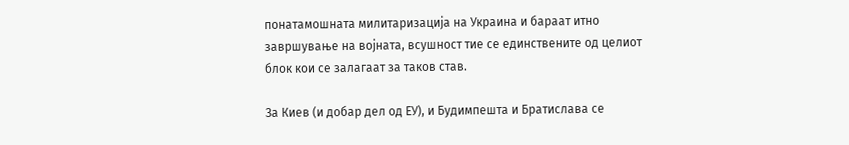понатамошната милитаризација на Украина и бараат итно завршување на војната, всушност тие се единствените од целиот блок кои се залагаат за таков став.

За Киев (и добар дел од ЕУ), и Будимпешта и Братислава се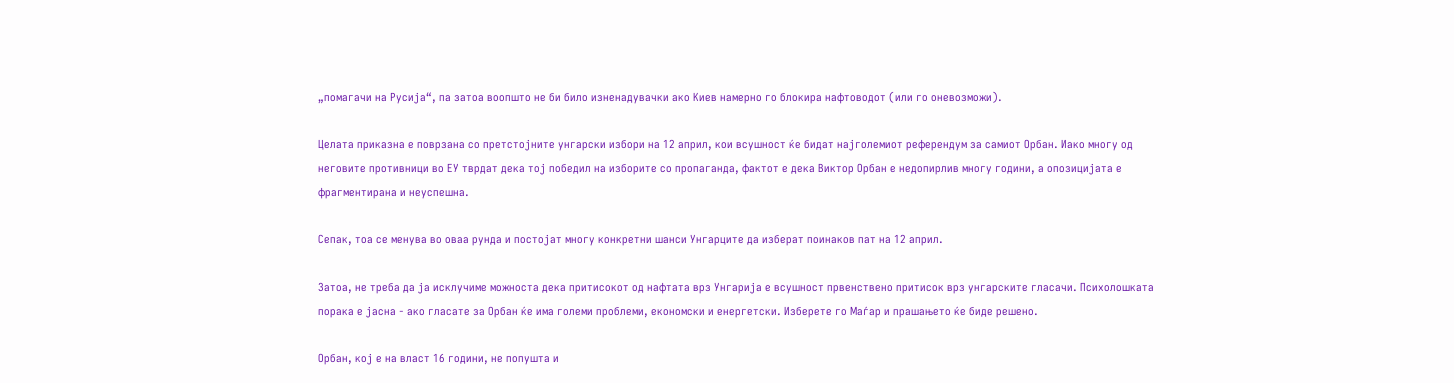„помагачи на Русија“, па затоа воопшто не би било изненадувачки ако Киев намерно го блокира нафтоводот (или го оневозможи).

Целата приказна е поврзана со претстојните унгарски избори на 12 април, кои всушност ќе бидат најголемиот референдум за самиот Орбан. Иако многу од неговите противници во ЕУ тврдат дека тој победил на изборите со пропаганда, фактот е дека Виктор Орбан е недопирлив многу години, а опозицијата е фрагментирана и неуспешна.

Сепак, тоа се менува во оваа рунда и постојат многу конкретни шанси Унгарците да изберат поинаков пат на 12 април.

Затоа, не треба да ја исклучиме можноста дека притисокот од нафтата врз Унгарија е всушност првенствено притисок врз унгарските гласачи. Психолошката порака е јасна - ако гласате за Орбан ќе има големи проблеми, економски и енергетски. Изберете го Маѓар и прашањето ќе биде решено.

Орбан, кој е на власт 16 години, не попушта и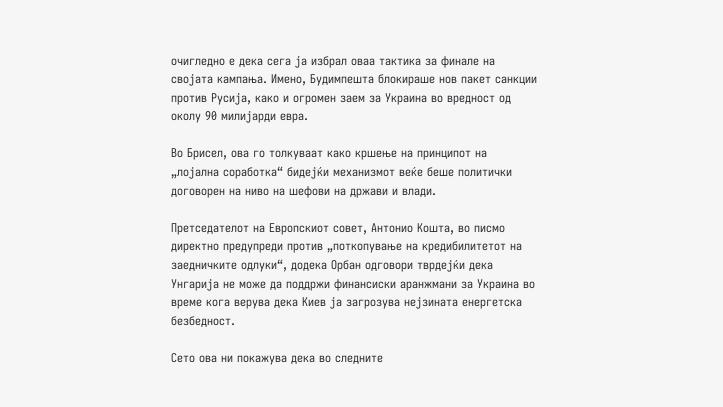очигледно е дека сега ја избрал оваа тактика за финале на својата кампања. Имено, Будимпешта блокираше нов пакет санкции против Русија, како и огромен заем за Украина во вредност од околу 90 милијарди евра.

Во Брисел, ова го толкуваат како кршење на принципот на „лојална соработка“ бидејќи механизмот веќе беше политички договорен на ниво на шефови на држави и влади.

Претседателот на Европскиот совет, Антонио Кошта, во писмо директно предупреди против „поткопување на кредибилитетот на заедничките одлуки“, додека Орбан одговори тврдејќи дека Унгарија не може да поддржи финансиски аранжмани за Украина во време кога верува дека Киев ја загрозува нејзината енергетска безбедност.

Сето ова ни покажува дека во следните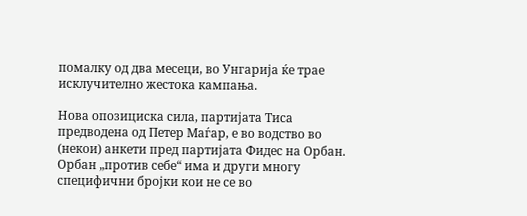помалку од два месеци, во Унгарија ќе трае исклучително жестока кампања.

Нова опозициска сила, партијата Тиса предводена од Петер Маѓар, е во водство во (некои) анкети пред партијата Фидес на Орбан. Орбан „против себе“ има и други многу специфични бројки кои не се во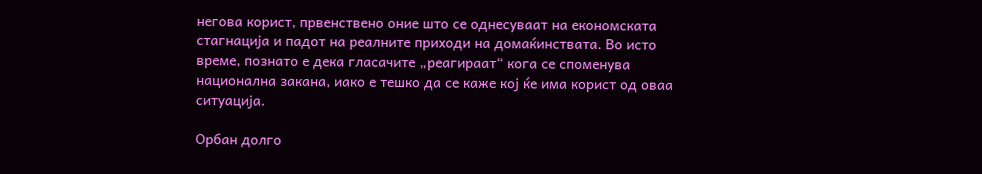негова корист, првенствено оние што се однесуваат на економската стагнација и падот на реалните приходи на домаќинствата. Во исто време, познато е дека гласачите „реагираат“ кога се споменува национална закана, иако е тешко да се каже кој ќе има корист од оваа ситуација.

Орбан долго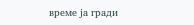време ја гради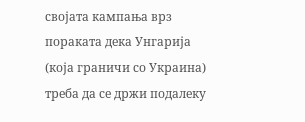својата кампања врз пораката дека Унгарија (која граничи со Украина) треба да се држи подалеку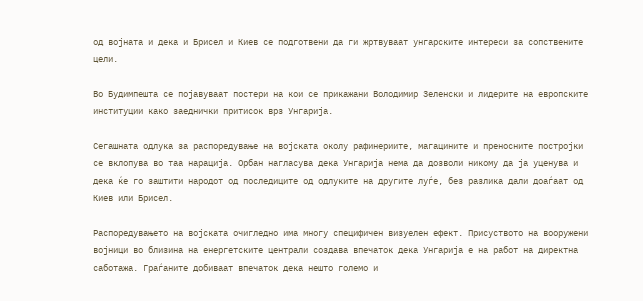од војната и дека и Брисел и Киев се подготвени да ги жртвуваат унгарските интереси за сопствените цели.

Во Будимпешта се појавуваат постери на кои се прикажани Володимир Зеленски и лидерите на европските институции како заеднички притисок врз Унгарија.

Сегашната одлука за распоредување на војската околу рафинериите, магацините и преносните постројки се вклопува во таа нарација. Орбан нагласува дека Унгарија нема да дозволи никому да ја уценува и дека ќе го заштити народот од последиците од одлуките на другите луѓе, без разлика дали доаѓаат од Киев или Брисел.

Распоредувањето на војската очигледно има многу специфичен визуелен ефект. Присуството на вооружени војници во близина на енергетските централи создава впечаток дека Унгарија е на работ на директна саботажа. Граѓаните добиваат впечаток дека нешто големо и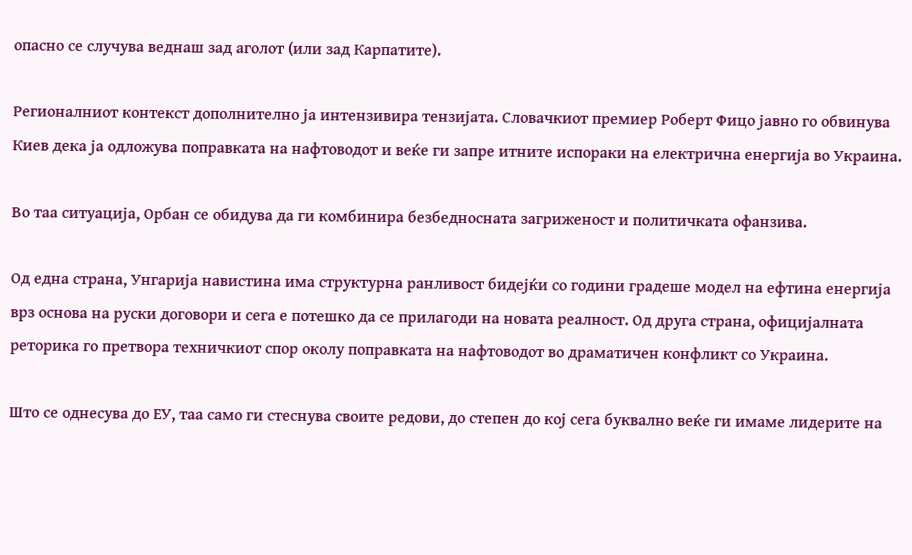опасно се случува веднаш зад аголот (или зад Карпатите).

Регионалниот контекст дополнително ја интензивира тензијата. Словачкиот премиер Роберт Фицо јавно го обвинува Киев дека ја одложува поправката на нафтоводот и веќе ги запре итните испораки на електрична енергија во Украина.

Во таа ситуација, Орбан се обидува да ги комбинира безбедносната загриженост и политичката офанзива.

Од една страна, Унгарија навистина има структурна ранливост бидејќи со години градеше модел на ефтина енергија врз основа на руски договори и сега е потешко да се прилагоди на новата реалност. Од друга страна, официјалната реторика го претвора техничкиот спор околу поправката на нафтоводот во драматичен конфликт со Украина.

Што се однесува до ЕУ, таа само ги стеснува своите редови, до степен до кој сега буквално веќе ги имаме лидерите на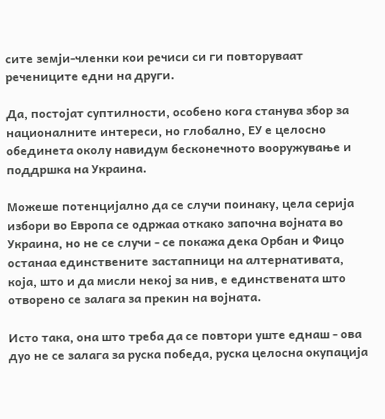сите земји-членки кои речиси си ги повторуваат речениците едни на други.

Да, постојат суптилности, особено кога станува збор за националните интереси, но глобално, ЕУ е целосно обединета околу навидум бесконечното вооружување и поддршка на Украина.

Можеше потенцијално да се случи поинаку, цела серија избори во Европа се одржаа откако започна војната во Украина, но не се случи - се покажа дека Орбан и Фицо останаа единствените застапници на алтернативата, која, што и да мисли некој за нив, е единствената што отворено се залага за прекин на војната.

Исто така, она што треба да се повтори уште еднаш - ова дуо не се залага за руска победа, руска целосна окупација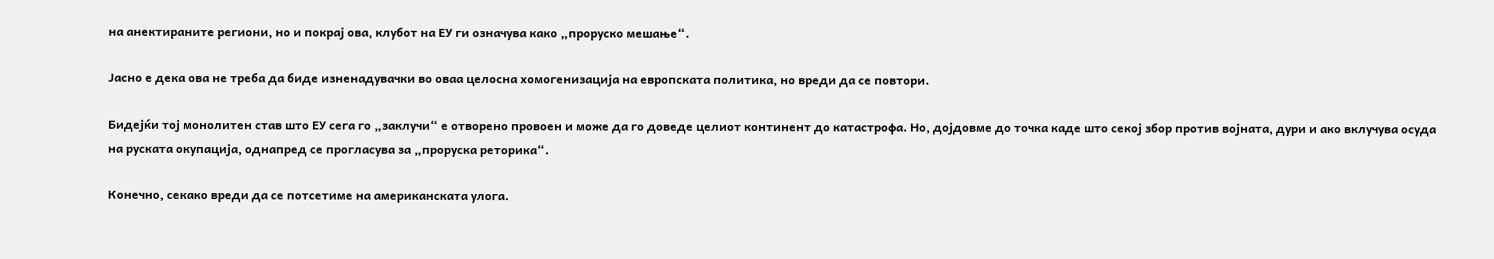на анектираните региони, но и покрај ова, клубот на ЕУ ги означува како „проруско мешање“.

Јасно е дека ова не треба да биде изненадувачки во оваа целосна хомогенизација на европската политика, но вреди да се повтори.

Бидејќи тој монолитен став што ЕУ сега го „заклучи“ е отворено провоен и може да го доведе целиот континент до катастрофа. Но, дојдовме до точка каде што секој збор против војната, дури и ако вклучува осуда на руската окупација, однапред се прогласува за „проруска реторика“.

Конечно, секако вреди да се потсетиме на американската улога.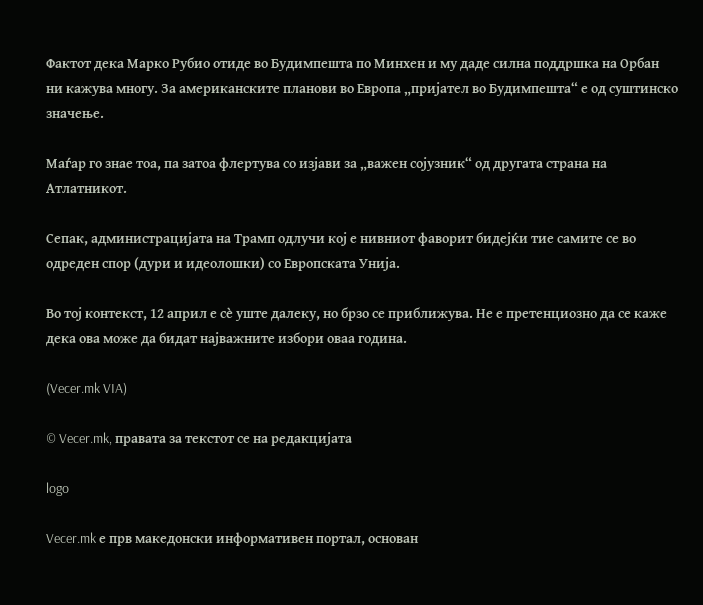Фактот дека Марко Рубио отиде во Будимпешта по Минхен и му даде силна поддршка на Орбан ни кажува многу. За американските планови во Европа „пријател во Будимпешта“ е од суштинско значење.

Маѓар го знае тоа, па затоа флертува со изјави за „важен сојузник“ од другата страна на Атлатникот.

Сепак, администрацијата на Трамп одлучи кој е нивниот фаворит бидејќи тие самите се во одреден спор (дури и идеолошки) со Европската Унија.

Во тој контекст, 12 април е сè уште далеку, но брзо се приближува. Не е претенциозно да се каже дека ова може да бидат најважните избори оваа година.

(Vecer.mk VIA)

© Vecer.mk, правата за текстот се на редакцијата

logo

Vecer.mk е прв македонски информативен портал, основан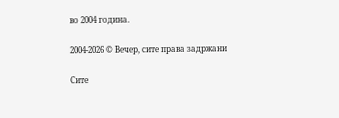во 2004 година.

2004-2026 © Вечер, сите права задржани

Сите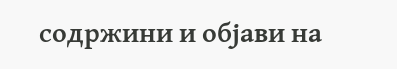содржини и објави на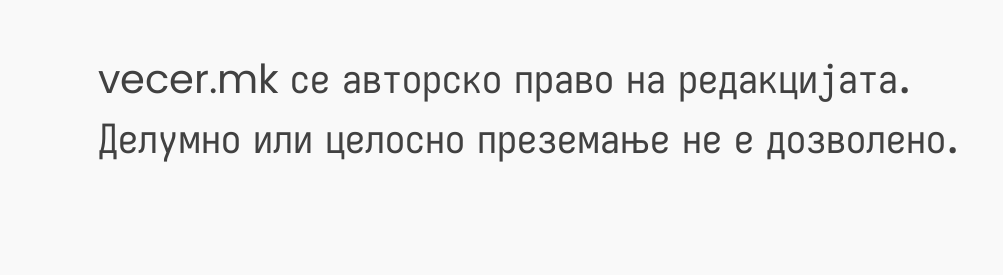vecer.mk се авторско право на редакцијата. Делумно или целосно преземање не е дозволено.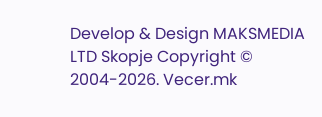Develop & Design MAKSMEDIA LTD Skopje Copyright © 2004-2026. Vecer.mk